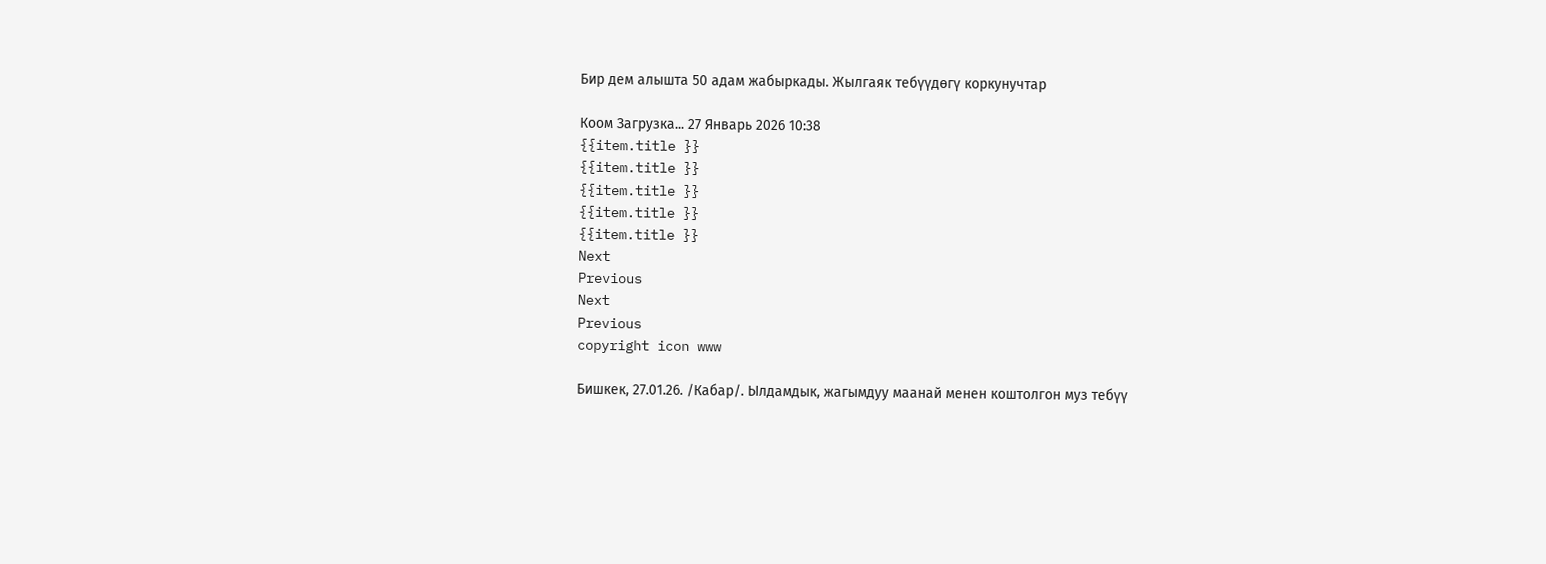Бир дем алышта 50 адам жабыркады. Жылгаяк тебүүдөгү коркунучтар

Коом Загрузка... 27 Январь 2026 10:38
{{item.title }}
{{item.title }}
{{item.title }}
{{item.title }}
{{item.title }}
Next
Previous
Next
Previous
copyright icon www

Бишкек, 27.01.26. /Кабар/. Ылдамдык, жагымдуу маанай менен коштолгон муз тебүү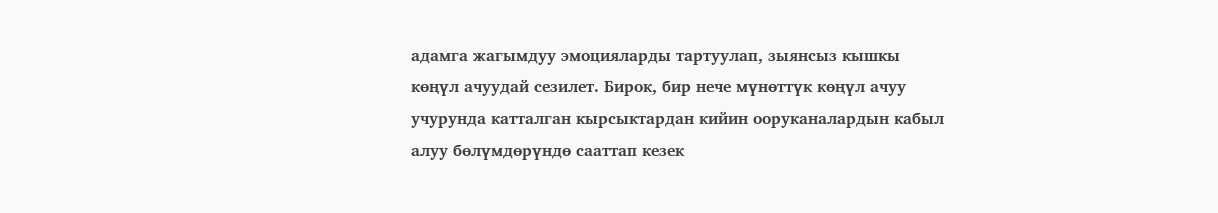адамга жагымдуу эмоцияларды тартуулап, зыянсыз кышкы көңүл ачуудай сезилет. Бирок, бир нече мүнөттүк көңүл ачуу учурунда катталган кырсыктардан кийин ооруканалардын кабыл алуу бөлүмдөрүндө сааттап кезек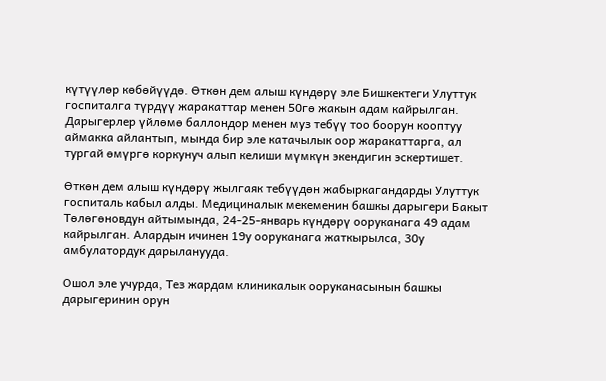күтүүлөр көбөйүүдө. Өткөн дем алыш күндөрү эле Бишкектеги Улуттук госпиталга түрдүү жаракаттар менен 50гө жакын адам кайрылган. Дарыгерлер үйлөмө баллондор менен муз тебүү тоо боорун кооптуу аймакка айлантып, мында бир эле катачылык оор жаракаттарга, ал тургай өмүргө коркунуч алып келиши мүмкүн экендигин эскертишет.

Өткөн дем алыш күндөрү жылгаяк тебүүдөн жабыркагандарды Улуттук госпиталь кабыл алды. Медициналык мекеменин башкы дарыгери Бакыт Төлөгөновдун айтымында, 24-25-январь күндөрү ооруканага 49 адам кайрылган. Алардын ичинен 19у ооруканага жаткырылса, 30у амбулатордук дарыланууда.

Ошол эле учурда, Тез жардам клиникалык ооруканасынын башкы дарыгеринин орун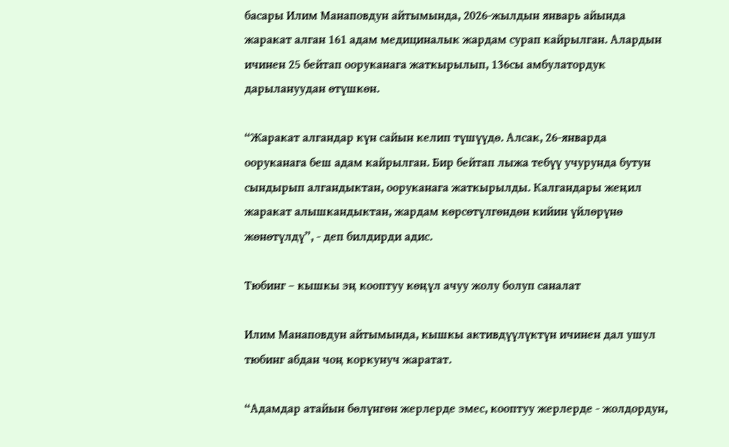басары Илим Манаповдун айтымында, 2026-жылдын январь айында жаракат алган 161 адам медициналык жардам сурап кайрылган. Алардын ичинен 25 бейтап ооруканага жаткырылып, 136сы амбулатордук дарылануудан өтүшкөн.

“Жаракат алгандар күн сайын келип түшүүдө. Алсак, 26-январда ооруканага беш адам кайрылган. Бир бейтап лыжа тебүү учурунда бутун сындырып алгандыктан, ооруканага жаткырылды. Калгандары жеңил жаракат алышкандыктан, жардам көрсөтүлгөндөн кийин үйлөрүнө жөнөтүлдү”, - деп билдирди адис.

Тюбинг – кышкы эң кооптуу көңүл ачуу жолу болуп саналат

Илим Манаповдун айтымында, кышкы активдүүлүктүн ичинен дал ушул тюбинг абдан чоң коркунуч жаратат.

“Адамдар атайын бөлүнгөн жерлерде эмес, кооптуу жерлерде - жолдордун,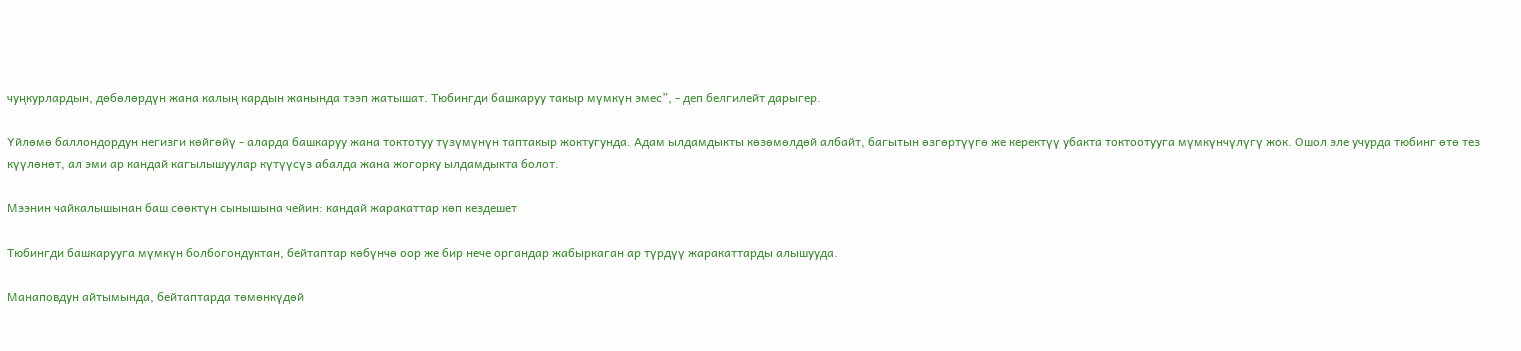чуңкурлардын, дөбөлөрдүн жана калың кардын жанында тээп жатышат. Тюбингди башкаруу такыр мүмкүн эмес”, - деп белгилейт дарыгер.

Үйлөмө баллондордун негизги көйгөйү - аларда башкаруу жана токтотуу түзүмүнүн таптакыр жоктугунда. Адам ылдамдыкты көзөмөлдөй албайт, багытын өзгөртүүгө же керектүү убакта токтоотууга мүмкүнчүлүгү жок. Ошол эле учурда тюбинг өтө тез күүлөнөт, ал эми ар кандай кагылышуулар күтүүсүз абалда жана жогорку ылдамдыкта болот.

Мээнин чайкалышынан баш сөөктүн сынышына чейин: кандай жаракаттар көп кездешет

Тюбингди башкарууга мүмкүн болбогондуктан, бейтаптар көбүнчө оор же бир нече органдар жабыркаган ар түрдүү жаракаттарды алышууда.

Манаповдун айтымында, бейтаптарда төмөнкүдөй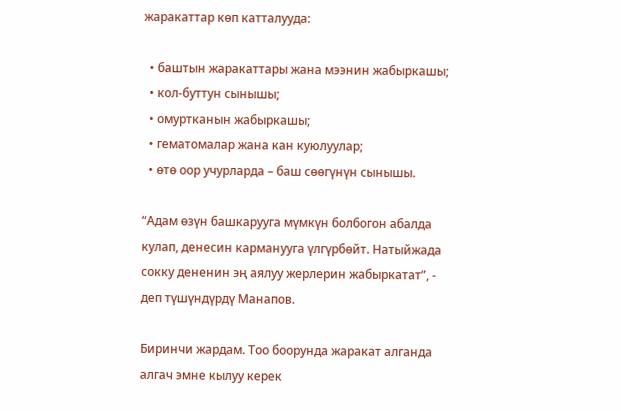жаракаттар көп катталууда:

  • баштын жаракаттары жана мээнин жабыркашы;
  • кол-буттун сынышы;
  • омуртканын жабыркашы;
  • гематомалар жана кан куюлуулар;
  • өтө оор учурларда – баш сөөгүнүн сынышы.

“Адам өзүн башкарууга мүмкүн болбогон абалда кулап, денесин карманууга үлгүрбөйт. Натыйжада сокку дененин эң аялуу жерлерин жабыркатат”, - деп түшүндүрдү Манапов.

Биринчи жардам. Тоо боорунда жаракат алганда алгач эмне кылуу керек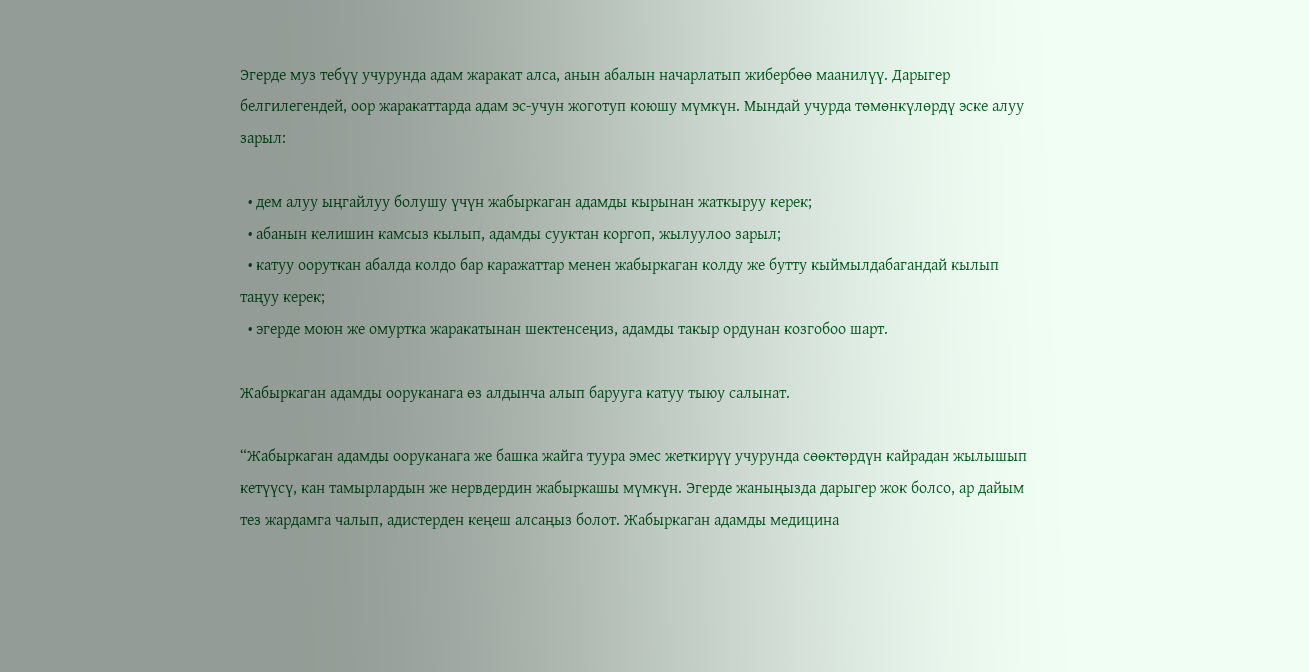Эгерде муз тебүү учурунда адам жаракат алса, анын абалын начарлатып жибербөө маанилүү. Дарыгер белгилегендей, оор жаракаттарда адам эс-учун жоготуп коюшу мүмкүн. Мындай учурда төмөнкүлөрдү эске алуу зарыл:

  • дем алуу ыңгайлуу болушу үчүн жабыркаган адамды кырынан жаткыруу керек;
  • абанын келишин камсыз кылып, адамды сууктан коргоп, жылуулоо зарыл;
  • катуу ооруткан абалда колдо бар каражаттар менен жабыркаган колду же бутту кыймылдабагандай кылып таңуу керек;
  • эгерде моюн же омуртка жаракатынан шектенсеңиз, адамды такыр ордунан козгобоо шарт.

Жабыркаган адамды ооруканага өз алдынча алып барууга катуу тыюу салынат.

“Жабыркаган адамды ооруканага же башка жайга туура эмес жеткирүү учурунда сөөктөрдүн кайрадан жылышып кетүүсү, кан тамырлардын же нервдердин жабыркашы мүмкүн. Эгерде жаныңызда дарыгер жок болсо, ар дайым тез жардамга чалып, адистерден кеңеш алсаңыз болот. Жабыркаган адамды медицина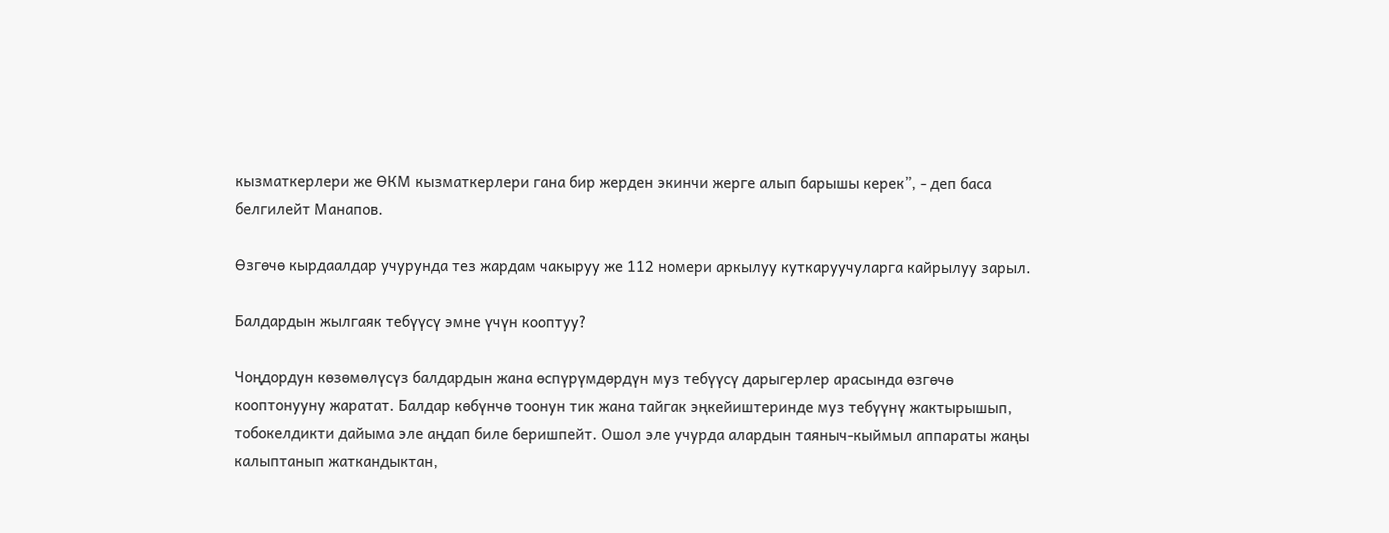кызматкерлери же ӨКМ кызматкерлери гана бир жерден экинчи жерге алып барышы керек”, - деп баса белгилейт Манапов.

Өзгөчө кырдаалдар учурунда тез жардам чакыруу же 112 номери аркылуу куткаруучуларга кайрылуу зарыл.

Балдардын жылгаяк тебүүсү эмне үчүн кооптуу?

Чоңдордун көзөмөлүсүз балдардын жана өспүрүмдөрдүн муз тебүүсү дарыгерлер арасында өзгөчө кооптонууну жаратат. Балдар көбүнчө тоонун тик жана тайгак эңкейиштеринде муз тебүүнү жактырышып, тобокелдикти дайыма эле аңдап биле беришпейт. Ошол эле учурда алардын таяныч-кыймыл аппараты жаңы калыптанып жаткандыктан,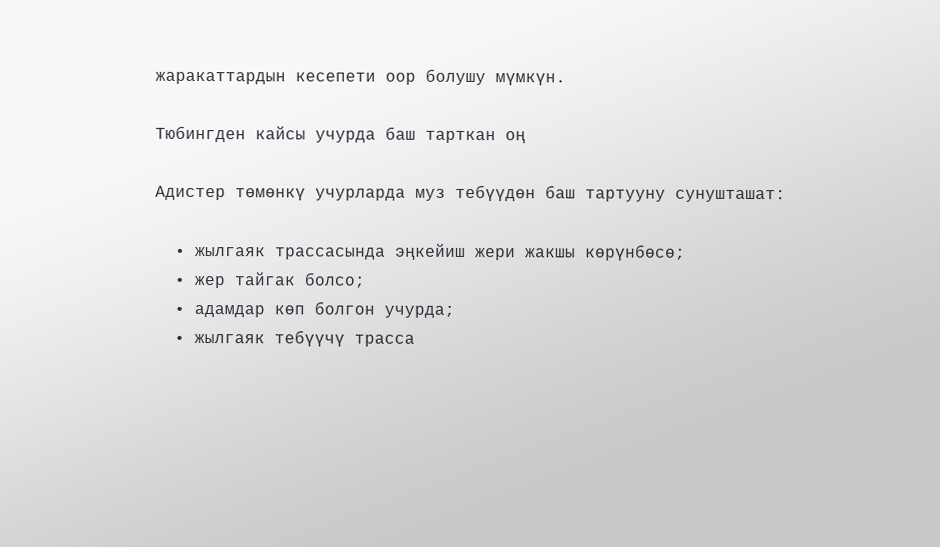жаракаттардын кесепети оор болушу мүмкүн.

Тюбингден кайсы учурда баш тарткан оң

Адистер төмөнкү учурларда муз тебүүдөн баш тартууну сунушташат:

  • жылгаяк трассасында эңкейиш жери жакшы көрүнбөсө;
  • жер тайгак болсо;
  • адамдар көп болгон учурда;
  • жылгаяк тебүүчү трасса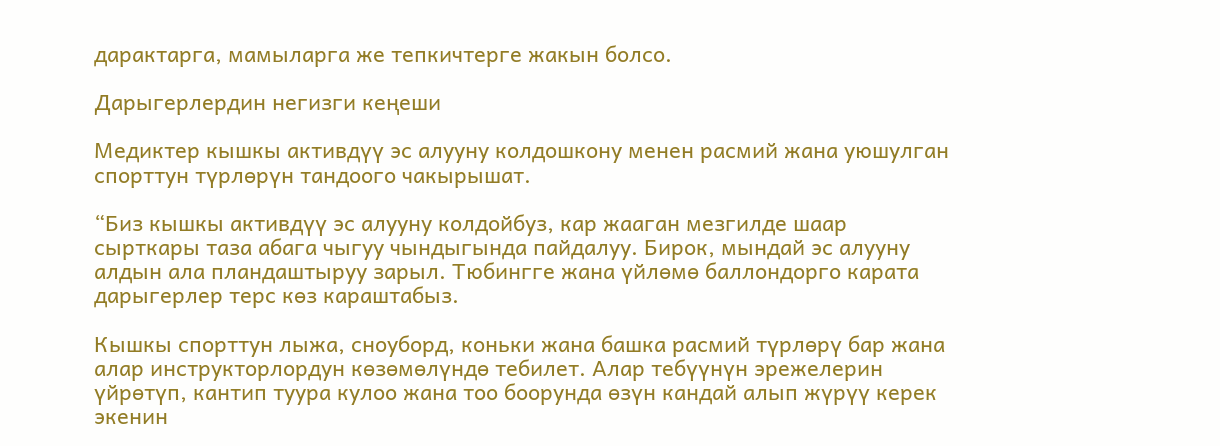дарактарга, мамыларга же тепкичтерге жакын болсо.

Дарыгерлердин негизги кеңеши

Медиктер кышкы активдүү эс алууну колдошкону менен расмий жана уюшулган спорттун түрлөрүн тандоого чакырышат.

“Биз кышкы активдүү эс алууну колдойбуз, кар жааган мезгилде шаар сырткары таза абага чыгуу чындыгында пайдалуу. Бирок, мындай эс алууну алдын ала пландаштыруу зарыл. Тюбингге жана үйлөмө баллондорго карата дарыгерлер терс көз караштабыз.

Кышкы спорттун лыжа, сноуборд, коньки жана башка расмий түрлөрү бар жана алар инструкторлордун көзөмөлүндө тебилет. Алар тебүүнүн эрежелерин үйрөтүп, кантип туура кулоо жана тоо боорунда өзүн кандай алып жүрүү керек экенин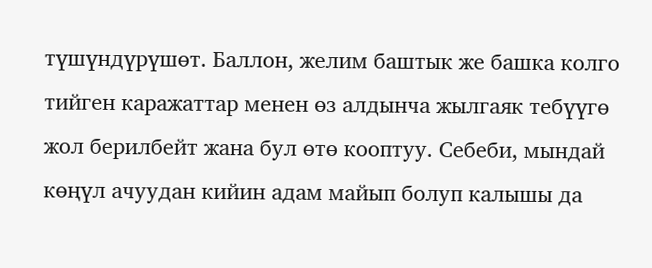түшүндүрүшөт. Баллон, желим баштык же башка колго тийген каражаттар менен өз алдынча жылгаяк тебүүгө жол берилбейт жана бул өтө кооптуу. Себеби, мындай көңүл ачуудан кийин адам майып болуп калышы да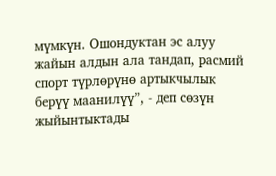мүмкүн. Ошондуктан эс алуу жайын алдын ала тандап, расмий спорт түрлөрүнө артыкчылык берүү маанилүү”, - деп сөзүн жыйынтыктады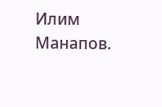Илим Манапов.